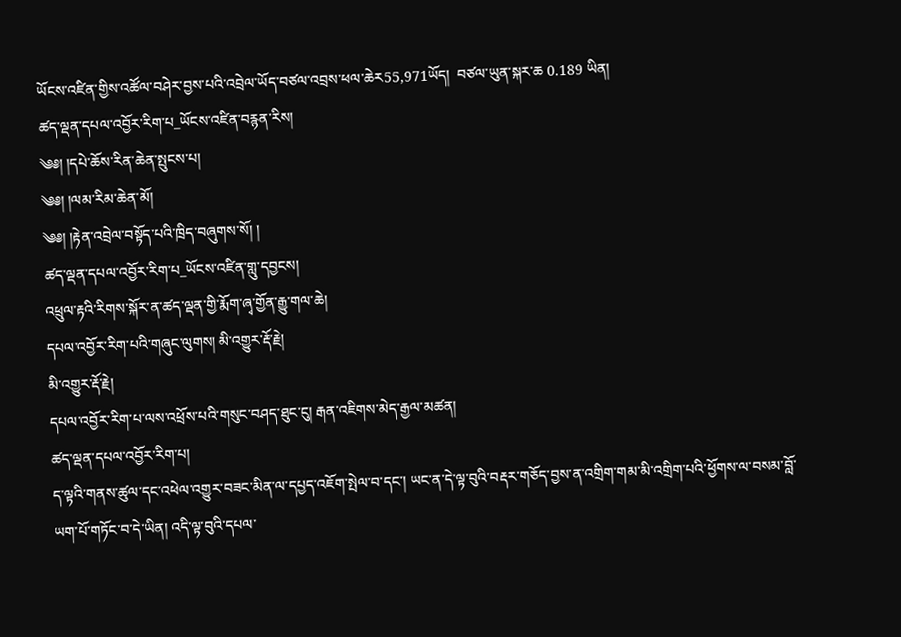ཡོངས་འཛིན་གྱིས་འཚོལ་བཤེར་བྱས་པའི་འབྲེལ་ཡོད་བཙལ་འབྲས་ཕལ་ཆེར55,971ཡོད།  བཙལ་ཡུན་སྐར་ཆ 0.189 ཡིན།
ཚད་ལྡན་དཔལ་འབྱོར་རིག་པ_ཡོངས་འཛིན་བརྙན་རིས།
༄༅། །དཔེ་ཆོས་རིན་ཆེན་སྤུངས་པ།
༄༅། །ལམ་རིམ་ཆེན་མོ།
༄༅། །རྟེན་འབྲེལ་བསྟོད་པའི་ཁྲིད་བཞུགས་སོ། །
ཚད་ལྡན་དཔལ་འབྱོར་རིག་པ_ཡོངས་འཛིན་གླུ་དབྱངས།
འཕྲུལ་རྟའི་རིགས་སྐོར་ན་ཚད་ལྡན་གྱི་རྨོག་ཞྭ་གྱོན་རྒྱུ་གལ་ཆེ།
དཔལ་འབྱོར་རིག་པའི་གཞུང་ལུགས། མི་འགྱུར་རྡོ་རྗེ།
མི་འགྱུར་རྡོ་རྗེ།
དཔལ་འབྱོར་རིག་པ་ལས་འཕྲོས་པའི་གསུང་བཤད་ཐུང་ངུ། རྒན་འཇིགས་མེད་རྒྱལ་མཚན།
ཚད་ལྡན་དཔལ་འབྱོར་རིག་པ།
ད་ལྟའི་གནས་ཚུལ་དང་འཕེལ་འགྱུར་བཟང་མིན་ལ་དཔྱད་འཇོག་སྤེལ་བ་དང་། ཡང་ན་དེ་ལྟ་བུའི་བརྡར་གཅོད་བྱས་ན་འགྲིག་གམ་མི་འགྲིག་པའི་ཕྱོགས་ལ་བསམ་བློ་ཡག་པོ་གཏོང་བ་དེ་ཡིན། འདི་ལྟ་བུའི་དཔལ་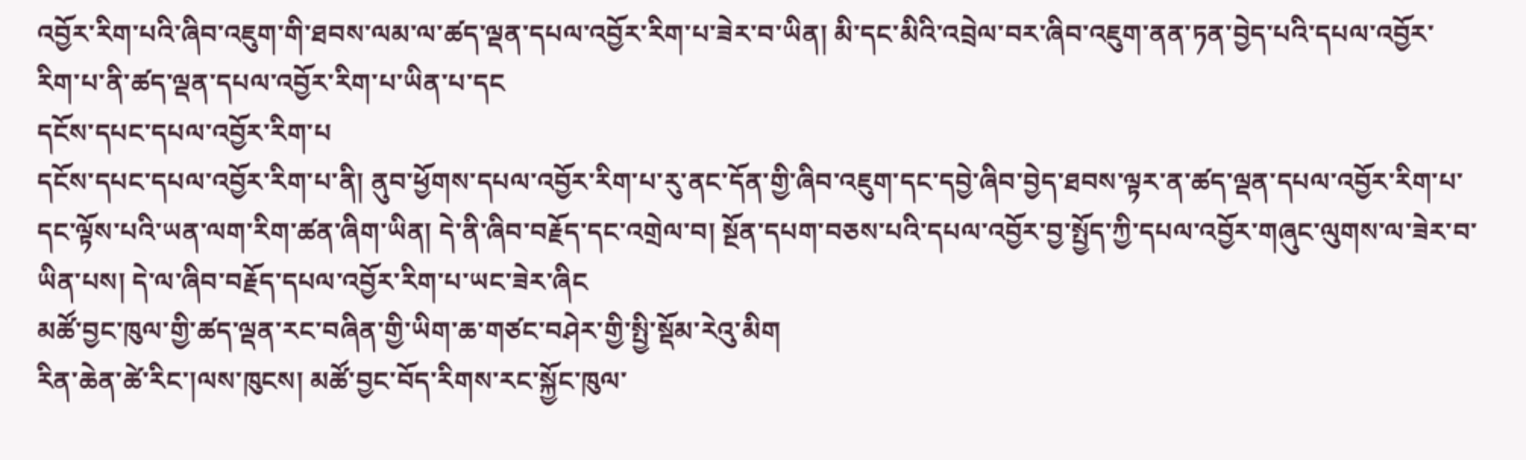འབྱོར་རིག་པའི་ཞིབ་འཇུག་གི་ཐབས་ལམ་ལ་ཚད་ལྡན་དཔལ་འབྱོར་རིག་པ་ཟེར་བ་ཡིན། མི་དང་མིའི་འབྲེལ་བར་ཞིབ་འཇུག་ནན་ཏན་བྱེད་པའི་དཔལ་འབྱོར་རིག་པ་ནི་ཚད་ལྡན་དཔལ་འབྱོར་རིག་པ་ཡིན་པ་དང
དངོས་དཔང་དཔལ་འབྱོར་རིག་པ
དངོས་དཔང་དཔལ་འབྱོར་རིག་པ་ནི། ནུབ་ཕྱོགས་དཔལ་འབྱོར་རིག་པ་རུ་ནང་དོན་གྱི་ཞིབ་འཇུག་དང་དབྱེ་ཞིབ་བྱེད་ཐབས་ལྟར་ན་ཚད་ལྡན་དཔལ་འབྱོར་རིག་པ་དང་ལྟོས་པའི་ཡན་ལག་རིག་ཚན་ཞིག་ཡིན། དེ་ནི་ཞིབ་བརྗོད་དང་འགྲེལ་བ། སྔོན་དཔག་བཅས་པའི་དཔལ་འབྱོར་བྱ་སྤྱོད་ཀྱི་དཔལ་འབྱོར་གཞུང་ལུགས་ལ་ཟེར་བ་ཡིན་པས། དེ་ལ་ཞིབ་བརྗོད་དཔལ་འབྱོར་རིག་པ་ཡང་ཟེར་ཞིང
མཚོ་བྱང་ཁུལ་གྱི་ཚད་ལྡན་རང་བཞིན་གྱི་ཡིག་ཆ་གཙང་བཤེར་གྱི་སྤྱི་སྡོམ་རེའུ་མིག
རིན་ཆེན་ཚེ་རིང་།ལས་ཁུངས། མཚོ་བྱང་བོད་རིགས་རང་སྐྱོང་ཁུལ་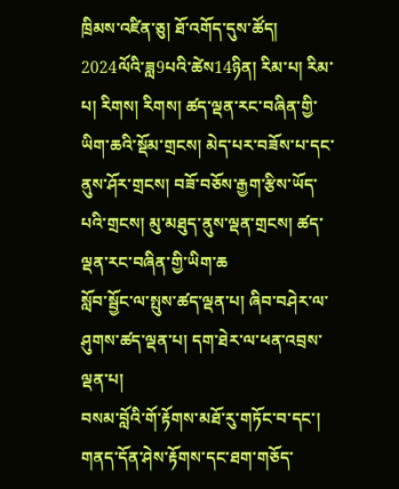ཁྲིམས་འཛིན་ཅུ། ཐོ་འགོད་དུས་ཚོད། 2024ལོའི་ཟླ9པའི་ཚེས14ཉིན། རིམ་པ། རིམ་པ། རིགས། རིགས། ཚད་ལྡན་རང་བཞིན་གྱི་ཡིག་ཆའི་སྡོམ་གྲངས། མེད་པར་བཟོས་པ་དང་ནུས་ཤོར་གྲངས། བཟོ་བཅོས་རྒྱག་རྩིས་ཡོད་པའི་གྲངས། མུ་མཐུད་ནུས་ལྡན་གྲངས། ཚད་ལྡན་རང་བཞིན་གྱི་ཡིག་ཆ
སློབ་སྦྱོང་ལ་སྤུས་ཚད་ལྡན་པ། ཞིབ་བཤེར་ལ་ཤུགས་ཚད་ལྡན་པ། དག་ཐེར་ལ་ཕན་འབྲས་ལྡན་པ།
བསམ་བློའི་གོ་རྟོགས་མཐོ་རུ་གཏོང་བ་དང་། གནད་དོན་ཤེས་རྟོགས་དང་ཐག་གཅོད་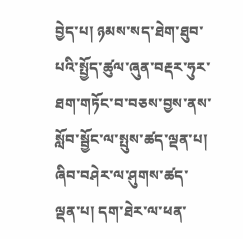བྱེད་པ། ཉམས་སད་ཐེག་ཐུབ་པའི་སྤྱོད་ཚུལ་ཞུན་བརྡར་ཧུར་ཐག་གཏོང་བ་བཅས་བྱས་ནས་སློབ་སྦྱོང་ལ་སྤུས་ཚད་ལྡན་པ། ཞིབ་བཤེར་ལ་ཤུགས་ཚད་ལྡན་པ། དག་ཐེར་ལ་ཕན་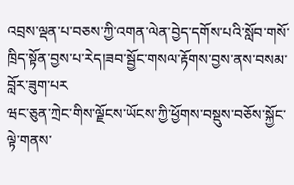འབྲས་ལྡན་པ་བཅས་ཀྱི་འགན་ལེན་བྱེད་དགོས་པའི་སློབ་གསོ་ཁྲིད་སྟོན་བྱས་པ་རེད།ཟབ་སྦྱོང་གསལ་རྟོགས་བྱས་ནས་བསམ་བློར་ཟུག་པར
ཝང་ཅུན་ཀྲེང་གིས་ལྗོངས་ཡོངས་ཀྱི་ཕྱོགས་བསྡུས་བཅོས་སྐྱོང་ལྟེ་གནས་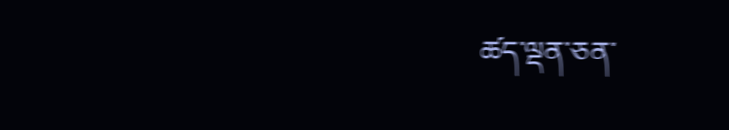ཚད་ལྡན་ཅན་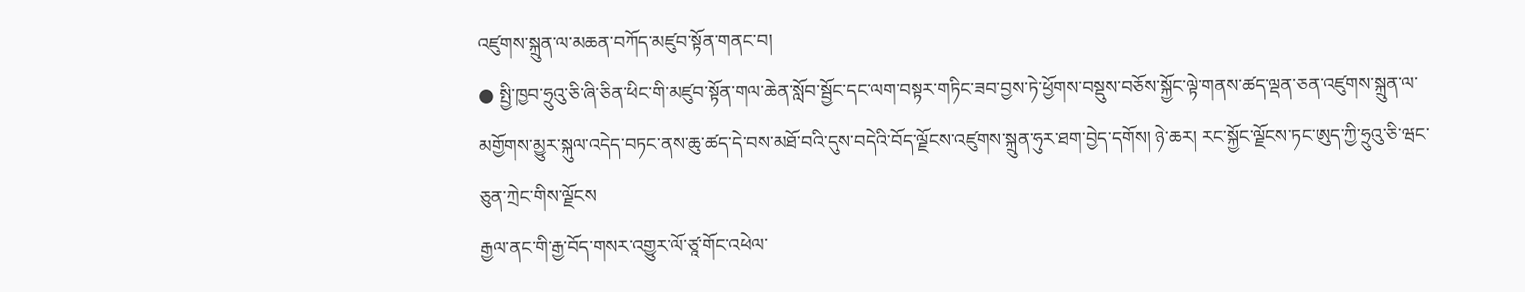འཛུགས་སྐྲུན་ལ་མཆན་བཀོད་མཛུབ་སྟོན་གནང་བ།
● སྤྱི་ཁྱབ་ཧྲུའུ་ཅི་ཞི་ཅིན་ཕིང་གི་མཛུབ་སྟོན་གལ་ཆེན་སློབ་སྦྱོང་དང་ལག་བསྟར་གཏིང་ཟབ་བྱས་ཏེ་ཕྱོགས་བསྡུས་བཅོས་སྐྱོང་ལྟེ་གནས་ཚད་ལྡན་ཅན་འཛུགས་སྐྲུན་ལ་མགྱོགས་མྱུར་སྐུལ་འདེད་བཏང་ནས་ཆུ་ཚད་དེ་བས་མཐོ་བའི་དུས་བདེའི་བོད་ལྗོངས་འཛུགས་སྐྲུན་ཧུར་ཐག་བྱེད་དགོས། ཉེ་ཆར། རང་སྐྱོང་ལྗོངས་ཏང་ཨུད་ཀྱི་ཧྲུའུ་ཅི་ཝང་ཅུན་ཀྲེང་གིས་ལྗོངས
རྒྱལ་ནང་གི་རྒྱ་བོད་གསར་འགྱུར་ལོ་ཙཱ་གོང་འཕེལ་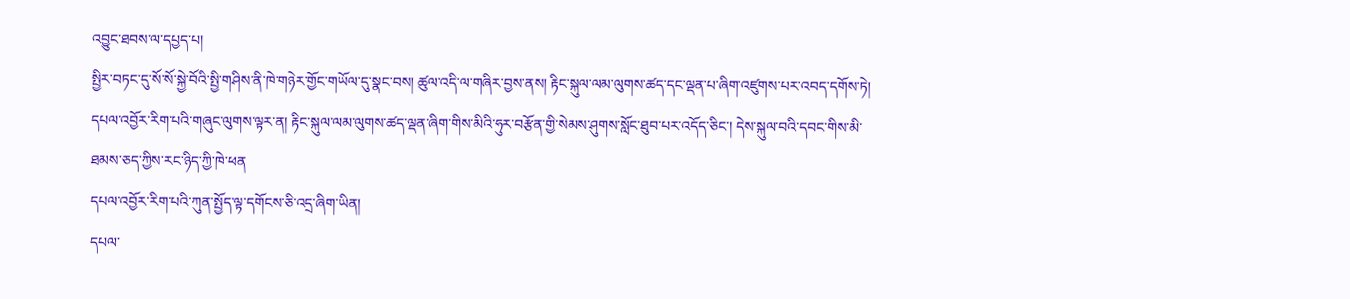འབྱུང་ཐབས་ལ་དཔྱད་པ།
སྤྱིར་བཏང་དུ་སོ་སོ་སྐྱེ་བོའི་སྤྱི་གཤིས་ནི་ཁེ་གཉེར་གྱོང་གཡོལ་དུ་སྣང་བས། ཚུལ་འདི་ལ་གཞིར་བྱས་ནས། རྟིང་སྐུལ་ལམ་ལུགས་ཚད་དང་ལྡན་པ་ཞིག་འཛུགས་པར་འབད་དགོས་ཏེ། དཔལ་འབྱོར་རིག་པའི་གཞུང་ལུགས་ལྟར་ན། རྟིང་སྐུལ་ལམ་ལུགས་ཚད་ལྡན་ཞིག་གིས་མིའི་ཧུར་བརྩོན་གྱི་སེམས་ཤུགས་སློང་ཐུབ་པར་འདོད་ཅིང་། དེས་སྐུལ་བའི་དབང་གིས་མི་ཐམས་ཅད་ཀྱིས་རང་ཉིད་ཀྱི་ཁེ་ཕན
དཔལ་འབྱོར་རིག་པའི་ཀུན་སྤྱོད་ལྟ་དགོངས་ཅི་འདྲ་ཞིག་ཡིན།
དཔལ་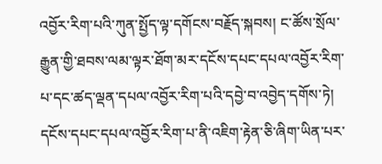འབྱོར་རིག་པའི་ཀུན་སྤྱོད་ལྟ་དགོངས་བརྗོད་སྐབས། ང་ཚོས་སྲོལ་རྒྱུན་གྱི་ཐབས་ལམ་ལྟར་ཐོག་མར་དངོས་དཔང་དཔལ་འབྱོར་རིག་པ་དང་ཚད་ལྡན་དཔལ་འབྱོར་རིག་པའི་དབྱེ་བ་འབྱེད་དགོས་ཏེ། དངོས་དཔང་དཔལ་འབྱོར་རིག་པ་ནི་འཇིག་རྟེན་ཅི་ཞིག་ཡིན་པར་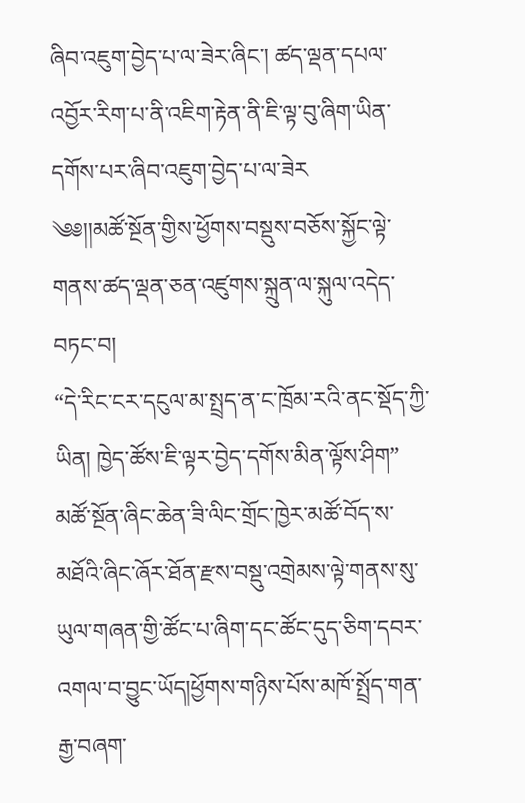ཞིབ་འཇུག་བྱེད་པ་ལ་ཟེར་ཞིང་། ཚད་ལྡན་དཔལ་འབྱོར་རིག་པ་ནི་འཇིག་རྟེན་ནི་ཇི་ལྟ་བུ་ཞིག་ཡིན་དགོས་པར་ཞིབ་འཇུག་བྱེད་པ་ལ་ཟེར
༄༅།།མཚོ་སྔོན་གྱིས་ཕྱོགས་བསྡུས་བཅོས་སྐྱོང་ལྟེ་གནས་ཚད་ལྡན་ཅན་འཛུགས་སྐྲུན་ལ་སྐུལ་འདེད་བཏང་བ།
“དེ་རིང་ངར་དངུལ་མ་སྤྲད་ན་ང་ཁྲོམ་རའི་ནང་སྡོད་ཀྱི་ཡིན། ཁྱེད་ཚོས་ཇི་ལྟར་བྱེད་དགོས་མིན་ལྟོས་ཤིག” མཚོ་སྔོན་ཞིང་ཆེན་ཟི་ལིང་གྲོང་ཁྱེར་མཚོ་བོད་ས་མཐོའི་ཞིང་ཞོར་ཐོན་རྫས་བསྡུ་འགྲེམས་ལྟེ་གནས་སུ་ཡུལ་གཞན་གྱི་ཚོང་པ་ཞིག་དང་ཚོང་དུད་ཅིག་དབར་འགལ་བ་བྱུང་ཡོད།ཕྱོགས་གཉིས་པོས་མཁོ་སྤྲོད་གན་རྒྱ་བཞག་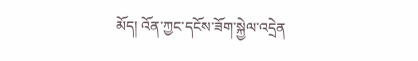མོད། འོན་ཀྱང་དངོས་ཟོག་སྐྱེལ་འདྲེན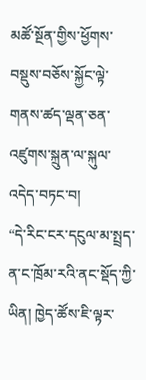མཚོ་སྔོན་གྱིས་ཕྱོགས་བསྡུས་བཅོས་སྐྱོང་ལྟེ་གནས་ཚད་ལྡན་ཅན་འཛུགས་སྐྲུན་ལ་སྐུལ་འདེད་བཏང་བ།
“དེ་རིང་ངར་དངུལ་མ་སྤྲད་ན་ང་ཁྲོམ་རའི་ནང་སྡོད་ཀྱི་ཡིན། ཁྱེད་ཚོས་ཇི་ལྟར་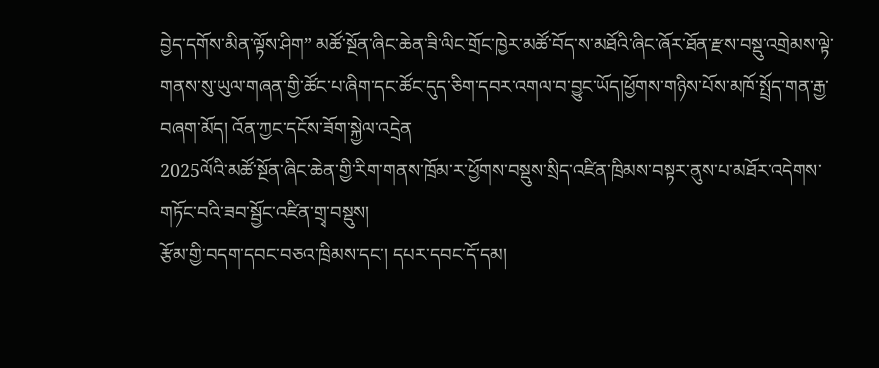བྱེད་དགོས་མིན་ལྟོས་ཤིག” མཚོ་སྔོན་ཞིང་ཆེན་ཟི་ལིང་གྲོང་ཁྱེར་མཚོ་བོད་ས་མཐོའི་ཞིང་ཞོར་ཐོན་རྫས་བསྡུ་འགྲེམས་ལྟེ་གནས་སུ་ཡུལ་གཞན་གྱི་ཚོང་པ་ཞིག་དང་ཚོང་དུད་ཅིག་དབར་འགལ་བ་བྱུང་ཡོད།ཕྱོགས་གཉིས་པོས་མཁོ་སྤྲོད་གན་རྒྱ་བཞག་མོད། འོན་ཀྱང་དངོས་ཟོག་སྐྱེལ་འདྲེན
2025ལོའི་མཚོ་སྔོན་ཞིང་ཆེན་གྱི་རིག་གནས་ཁྲོམ་ར་ཕྱོགས་བསྡུས་སྲིད་འཛིན་ཁྲིམས་བསྟར་ནུས་པ་མཐོར་འདེགས་གཏོང་བའི་ཟབ་སྦྱོང་འཛིན་གྲྭ་བསྡུས།
རྩོམ་གྱི་བདག་དབང་བཅའ་ཁྲིམས་དང་། དཔར་དབང་དོ་དམ།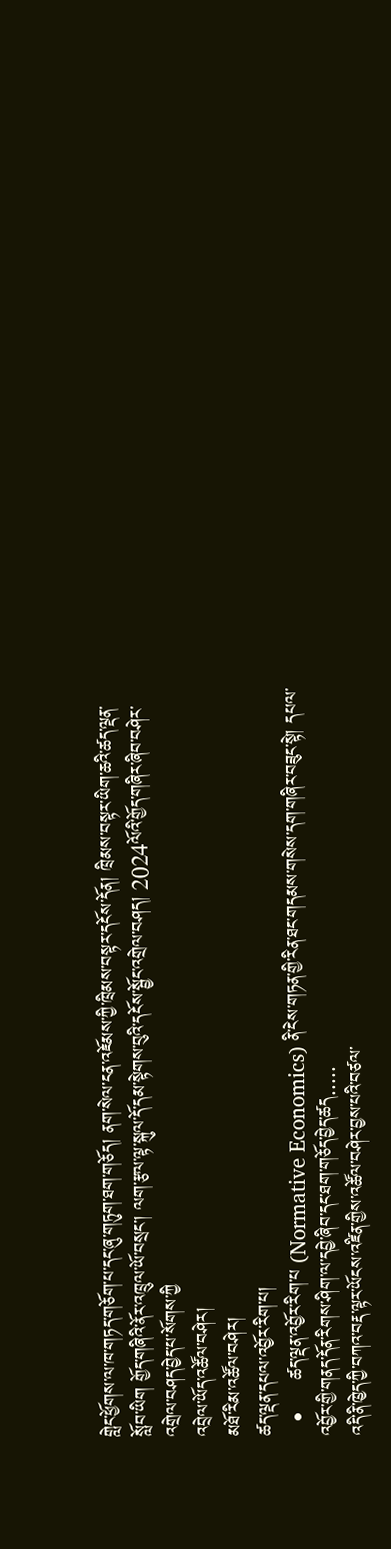གླེང་ཕྱོགས་ལ་ཁ་གཏད་གཅོག་པ་དང་ཞུ་གཏུག་ཐག་གཅོད། ནག་སེལ་ངན་འཇོམས་ཀྱི་ཁྲིམས་བསྟར་དངོས་དོན། ཁྲིམས་བསྟར་ཡིག་ཆའི་ཚད་ལྡན་སློབ་ཡིག གྱོད་གཞིའི་ནོར་འཁྲུལ་ཡོ་བསྲང་། ལག་རྩལ་ལྟ་སྐུལ་དོ་དམ་སྟེགས་བུའི་དངོས་སྦྱོང་འགྲེལ་བཤད། 2024ལོའི་གྱོད་གཞིར་ཞིབ་བཤེར་འགྲེལ་བཤད་བྱེད་པ་སོགས་ཀྱི
འབྲེལ་ཡོད་འཚོལ་བཤེར།
མཐོ་རིམ་འཚོལ་བཤེར།
ཚད་ལྡན་དཔལ་འབྱོར་རིག་པ།
  •     ཚད་ལྡན་འབྱོར་རིག་པ (Normative Economics) ནི་ངེས་གཏན་གྱི་རིན་ཐང་གདམས་གསེས་དག་གཞིར་བཟུང་སྟེ། དཔལ་འབྱོར་གྱི་གནད་དོན་རིགས་ཤིག་ལ་དབྱེ་ཞིབ་དང་ཐག་གཅོད་བྱེད་ཚད.....
འདི་ནི་ཁྱེད་ཀྱི་བཀའ་བརྡ་ལྟར་ཡོངས་འཛིན་གྱིས་འཚོལ་བཤེར་བྱས་པའི་བཙལ་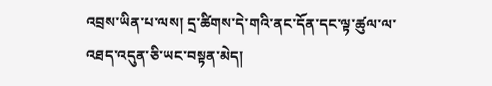འབྲས་ཡིན་པ་ལས། དྲ་ཚིགས་དེ་གའི་ནང་དོན་དང་ལྟ་ཚུལ་ལ་འཐད་འདུན་ཅི་ཡང་བསྟན་མེད།